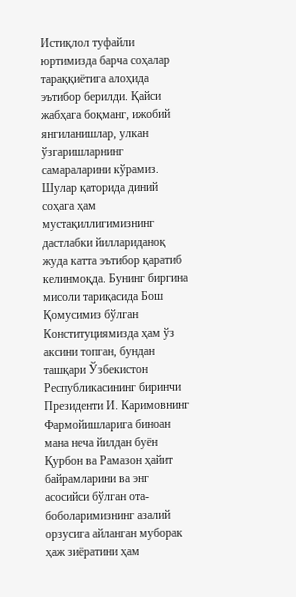Истиқлол туфайли юртимизда барча соҳалар тараққиётига алоҳида эътибор берилди. Қайси жабҳага боқманг, ижобий янгиланишлар, улкан ўзгаришларнинг самараларини кўрамиз. Шулар қаторида диний соҳага ҳам мустақиллигимизнинг дастлабки йиллариданоқ жуда катта эътибор қаратиб келинмоқда. Бунинг биргина мисоли тариқасида Бош Қомусимиз бўлган Конституциямизда ҳам ўз аксини топган, бундан ташқари Ўзбекистон Республикасининг биринчи Президенти И. Каримовнинг Фармойишларига биноан мана неча йилдан буён Қурбон ва Рамазон ҳайит байрамларини ва энг асосийси бўлган ота-боболаримизнинг азалий орзусига айланган муборак ҳаж зиёратини ҳам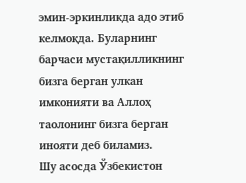эмин-эркинликда адо этиб келмоқда. Буларнинг барчаси мустақилликнинг бизга берган улкан имконияти ва Аллоҳ таолонинг бизга берган инояти деб биламиз.
Шу асосда Ўзбекистон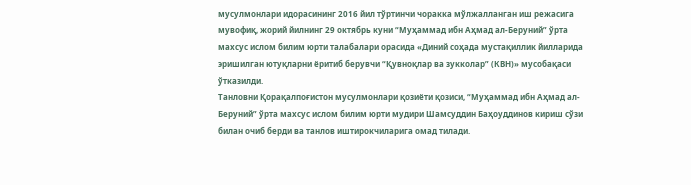мусулмонлари идорасининг 2016 йил тўртинчи чоракка мўлжалланган иш режасига мувофиқ, жорий йилнинг 29 октябрь куни “Муҳаммад ибн Аҳмад ал-Беруний” ўрта махсус ислом билим юрти талабалари орасида «Диний соҳада мустақиллик йилларида эришилган ютуқларни ёритиб берувчи “Қувноқлар ва зукколар” (КВН)» мусобақаси ўтказилди.
Танловни Қорақалпоғистон мусулмонлари қозиёти қозиси, “Муҳаммад ибн Аҳмад ал-Беруний” ўрта махсус ислом билим юрти мудири Шамсуддин Баҳоуддинов кириш сўзи билан очиб берди ва танлов иштирокчиларига омад тилади.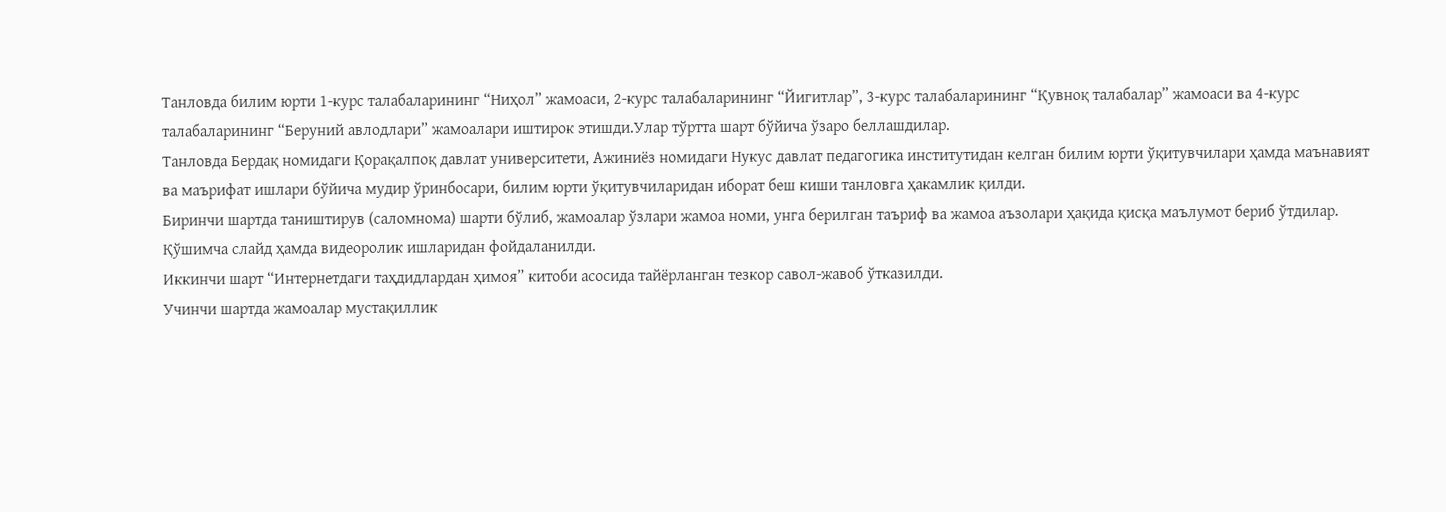Танловда билим юрти 1-курс талабаларининг “Ниҳол” жамоаси, 2-курс талабаларининг “Йигитлар”, 3-курс талабаларининг “Қувноқ талабалар” жамоаси ва 4-курс талабаларининг “Беруний авлодлари” жамоалари иштирок этишди.Улар тўртта шарт бўйича ўзаро беллашдилар.
Танловда Бердақ номидаги Қорақалпоқ давлат университети, Ажиниёз номидаги Нукус давлат педагогика институтидан келган билим юрти ўқитувчилари ҳамда маънавият ва маърифат ишлари бўйича мудир ўринбосари, билим юрти ўқитувчиларидан иборат беш киши танловга ҳакамлик қилди.
Биринчи шартда таништирув (саломнома) шарти бўлиб, жамоалар ўзлари жамоа номи, унга берилган таъриф ва жамоа аъзолари ҳақида қисқа маълумот бериб ўтдилар. Қўшимча слайд ҳамда видеоролик ишларидан фойдаланилди.
Иккинчи шарт “Интернетдаги таҳдидлардан ҳимоя” китоби асосида тайёрланган тезкор савол-жавоб ўтказилди.
Учинчи шартда жамоалар мустақиллик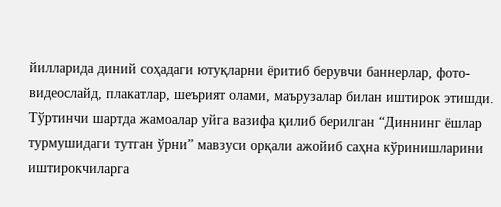йилларида диний соҳадаги ютуқларни ёритиб берувчи баннерлар, фото-видеослайд, плакатлар, шеърият олами, маърузалар билан иштирок этишди.
Тўртинчи шартда жамоалар уйга вазифа қилиб берилган “Диннинг ёшлар турмушидаги тутган ўрни” мавзуси орқали ажойиб саҳна кўринишларини иштирокчиларга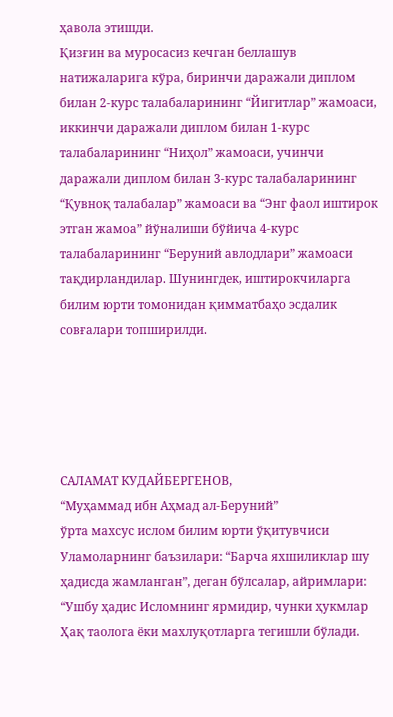ҳавола этишди.
Қизғин ва муросасиз кечган беллашув натижаларига кўра, биринчи даражали диплом билан 2-курс талабаларининг “Йигитлар” жамоаси, иккинчи даражали диплом билан 1-курс талабаларининг “Ниҳол” жамоаси, учинчи даражали диплом билан 3-курс талабаларининг “Қувноқ талабалар” жамоаси ва “Энг фаол иштирок этган жамоа” йўналиши бўйича 4-курс талабаларининг “Беруний авлодлари” жамоаси тақдирландилар. Шунингдек, иштирокчиларга билим юрти томонидан қимматбаҳо эсдалик совғалари топширилди.





САЛАМАТ КУДАЙБЕРГЕНОВ,
“Муҳаммад ибн Аҳмад ал-Беруний”
ўрта махсус ислом билим юрти ўқитувчиси
Уламоларнинг баъзилари: “Барча яхшиликлар шу ҳадисда жамланган”, деган бўлсалар, айримлари: “Ушбу ҳадис Исломнинг ярмидир, чунки ҳукмлар Ҳақ таолога ёки махлуқотларга тегишли бўлади.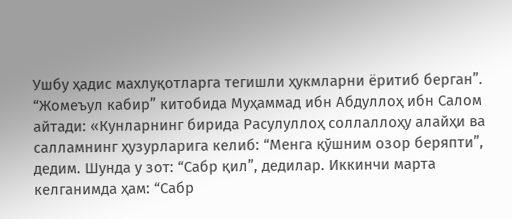Ушбу ҳадис махлуқотларга тегишли ҳукмларни ёритиб берган”.
“Жомеъул кабир” китобида Муҳаммад ибн Абдуллоҳ ибн Салом айтади: «Кунларнинг бирида Расулуллоҳ соллаллоҳу алайҳи ва салламнинг ҳузурларига келиб: “Менга қўшним озор беряпти”, дедим. Шунда у зот: “Сабр қил”, дедилар. Иккинчи марта келганимда ҳам: “Сабр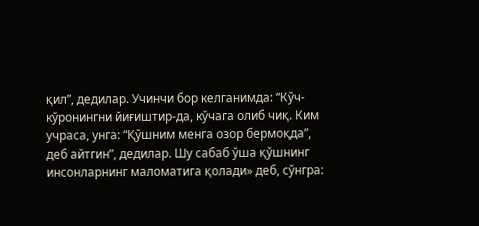қил”, дедилар. Учинчи бор келганимда: “Кўч-кўронингни йиғиштир-да, кўчага олиб чиқ. Ким учраса, унга: “Қўшним менга озор бермоқда”, деб айтгин”, дедилар. Шу сабаб ўша қўшнинг инсонларнинг маломатига қолади» деб, сўнгра: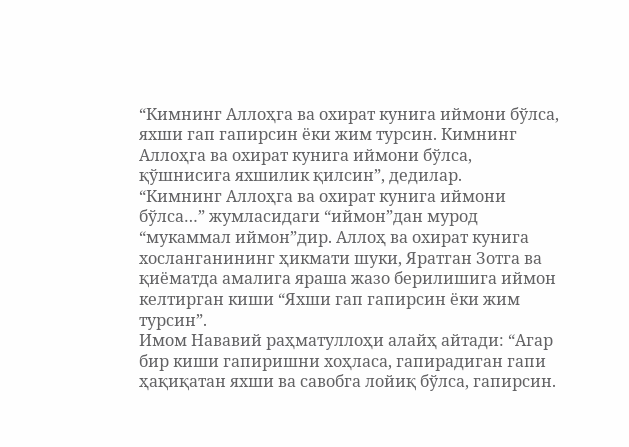“Кимнинг Аллоҳга ва охират кунига иймони бўлса, яхши гап гапирсин ёки жим турсин. Кимнинг Аллоҳга ва охират кунига иймони бўлса, қўшнисига яхшилик қилсин”, дедилар.
“Кимнинг Аллоҳга ва охират кунига иймони бўлса…” жумласидаги “иймон”дан мурод “мукаммал иймон”дир. Аллоҳ ва охират кунига хосланганининг ҳикмати шуки, Яратган Зотга ва қиёматда амалига яраша жазо берилишига иймон келтирган киши “Яхши гап гапирсин ёки жим турсин”.
Имом Нававий раҳматуллоҳи алайҳ айтади: “Агар бир киши гапиришни хоҳласа, гапирадиган гапи ҳақиқатан яхши ва савобга лойиқ бўлса, гапирсин.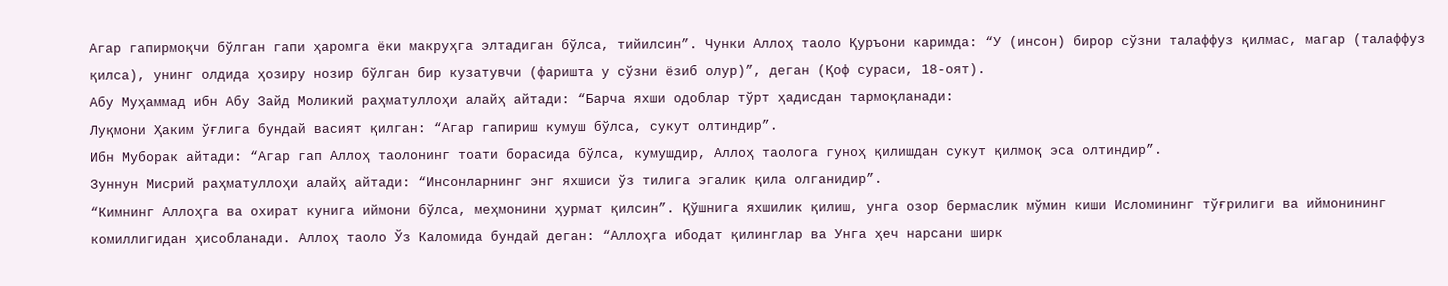Агар гапирмоқчи бўлган гапи ҳаромга ёки макруҳга элтадиган бўлса, тийилсин”. Чунки Аллоҳ таоло Қуръони каримда: “У (инсон) бирор сўзни талаффуз қилмас, магар (талаффуз қилса), унинг олдида ҳозиру нозир бўлган бир кузатувчи (фаришта у сўзни ёзиб олур)”, деган (Қоф сураси, 18-оят).
Абу Муҳаммад ибн Абу Зайд Моликий раҳматуллоҳи алайҳ айтади: “Барча яхши одоблар тўрт ҳадисдан тармоқланади:
Луқмони Ҳаким ўғлига бундай васият қилган: “Агар гапириш кумуш бўлса, сукут олтиндир”.
Ибн Муборак айтади: “Агар гап Аллоҳ таолонинг тоати борасида бўлса, кумушдир, Аллоҳ таолога гуноҳ қилишдан сукут қилмоқ эса олтиндир”.
Зуннун Мисрий раҳматуллоҳи алайҳ айтади: “Инсонларнинг энг яхшиси ўз тилига эгалик қила олганидир”.
“Кимнинг Аллоҳга ва охират кунига иймони бўлса, меҳмонини ҳурмат қилсин”. Қўшнига яхшилик қилиш, унга озор бермаслик мўмин киши Исломининг тўғрилиги ва иймонининг комиллигидан ҳисобланади. Аллоҳ таоло Ўз Каломида бундай деган: “Аллоҳга ибодат қилинглар ва Унга ҳеч нарсани ширк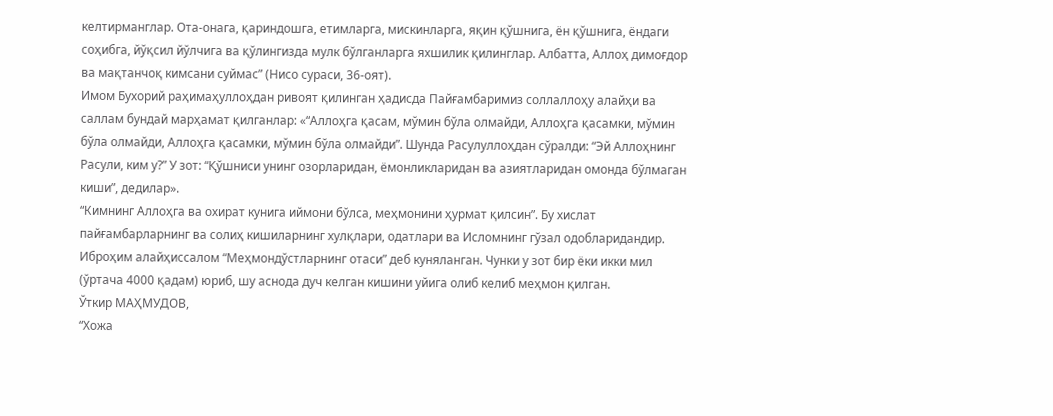келтирманглар. Ота-онага, қариндошга, етимларга, мискинларга, яқин қўшнига, ён қўшнига, ёндаги соҳибга, йўқсил йўлчига ва қўлингизда мулк бўлганларга яхшилик қилинглар. Албатта, Аллоҳ димоғдор ва мақтанчоқ кимсани суймас” (Нисо сураси, 36-оят).
Имом Бухорий раҳимаҳуллоҳдан ривоят қилинган ҳадисда Пайғамбаримиз соллаллоҳу алайҳи ва саллам бундай марҳамат қилганлар: «“Аллоҳга қасам, мўмин бўла олмайди, Аллоҳга қасамки, мўмин бўла олмайди, Аллоҳга қасамки, мўмин бўла олмайди”. Шунда Расулуллоҳдан сўралди: “Эй Аллоҳнинг Расули, ким у?” У зот: “Қўшниси унинг озорларидан, ёмонликларидан ва азиятларидан омонда бўлмаган киши”, дедилар».
“Кимнинг Аллоҳга ва охират кунига иймони бўлса, меҳмонини ҳурмат қилсин”. Бу хислат пайғамбарларнинг ва солиҳ кишиларнинг хулқлари, одатлари ва Исломнинг гўзал одобларидандир. Иброҳим алайҳиссалом “Меҳмондўстларнинг отаси” деб куняланган. Чунки у зот бир ёки икки мил (ўртача 4000 қадам) юриб, шу аснода дуч келган кишини уйига олиб келиб меҳмон қилган.
Ўткир МАҲМУДОВ,
“Хожа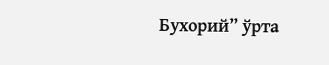Бухорий” ўрта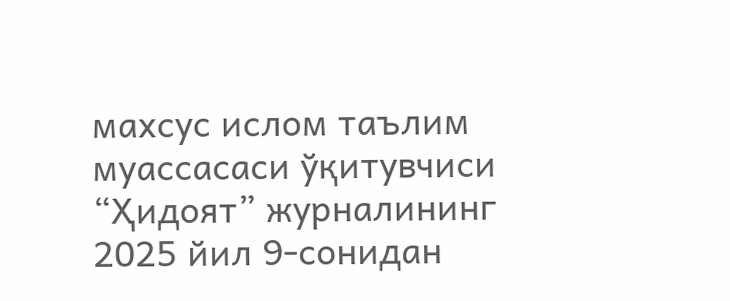махсус ислом таълим муассасаси ўқитувчиси
“Ҳидоят” журналининг 2025 йил 9-сонидан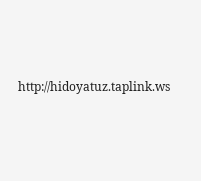http://hidoyatuz.taplink.ws